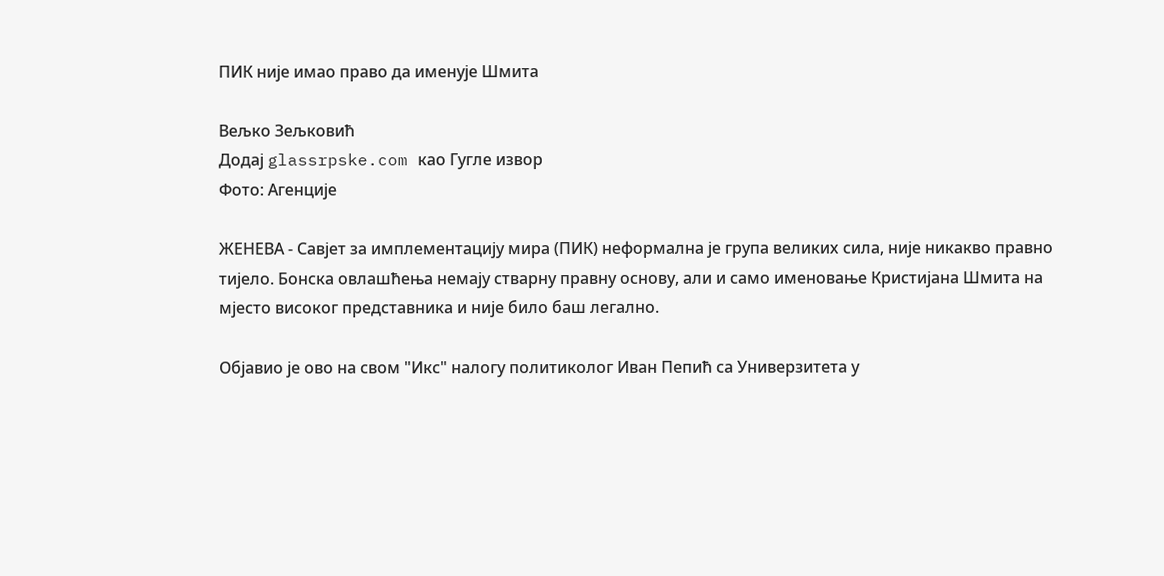ПИК није имао право да именује Шмита

Вељко Зељковић
Додај glassrpske.com као Гугле извор
Фото: Агенције

ЖЕНЕВА - Савјет за имплементацију мира (ПИК) неформална је група великих сила, није никакво правно тијело. Бонска овлашћења немају стварну правну основу, али и само именовање Кристијана Шмита на мјесто високог представника и није било баш легално.

Објавио је ово на свом "Икс" налогу политиколог Иван Пепић са Универзитета у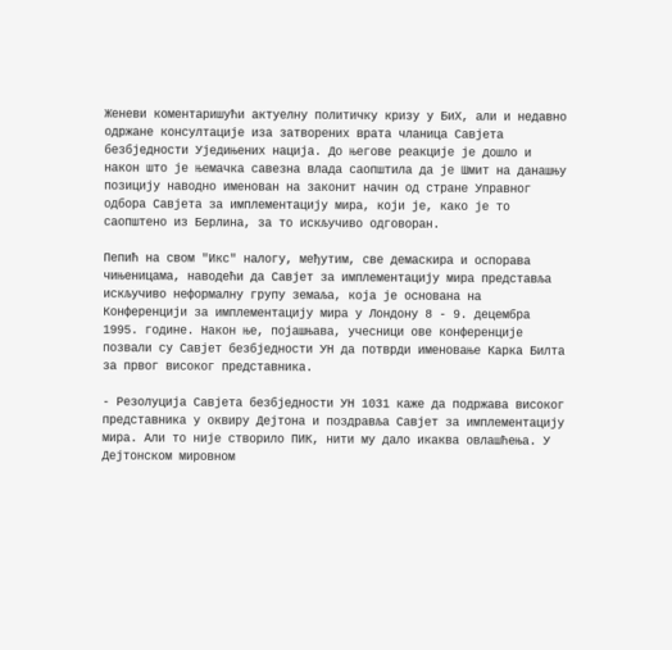Женеви коментаришући актуелну политичку кризу у БиХ, али и недавно одржане консултације иза затворених врата чланица Савјета безбједности Уједињених нација. До његове реакције је дошло и након што је њемачка савезна влада саопштила да је Шмит на данашњу позицију наводно именован на законит начин од стране Управног одбора Савјета за имплементацију мира, који је, како је то саопштено из Берлина, за то искључиво одговоран.

Пепић на свом "Икс" налогу, међутим, све демаскира и оспорава чињеницама, наводећи да Савјет за имплементацију мира представља искључиво неформалну групу земаља, која је основана на Конференцији за имплементацију мира у Лондону 8 - 9. децембра 1995. године. Након ње, појашњава, учесници ове конференције позвали су Савјет безбједности УН да потврди именовање Карка Билта за првог високог представника.

- Резолуција Савјета безбједности УН 1031 каже да подржава високог представника у оквиру Дејтона и поздравља Савјет за имплементацију мира. Али то није створило ПИК, нити му дало икаква овлашћења. У Дејтонском мировном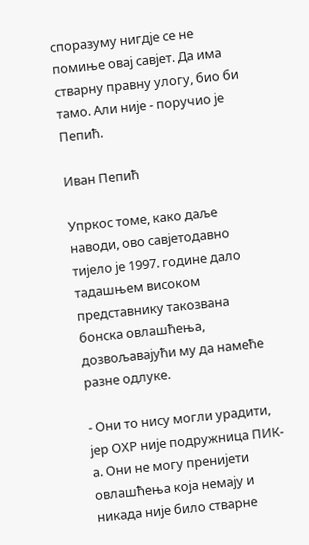споразуму нигдје се не помиње овај савјет. Да има стварну правну улогу, био би тамо. Али није - поручио је Пепић.

Иван Пепић

Упркос томе, како даље наводи, ово савјетодавно тијело је 1997. године дало тадашњем високом представнику такозвана бонска овлашћења, дозвољавајући му да намеће разне одлуке.

- Они то нису могли урадити, јер ОХР није подружница ПИК-а. Они не могу пренијети овлашћења која немају и никада није било стварне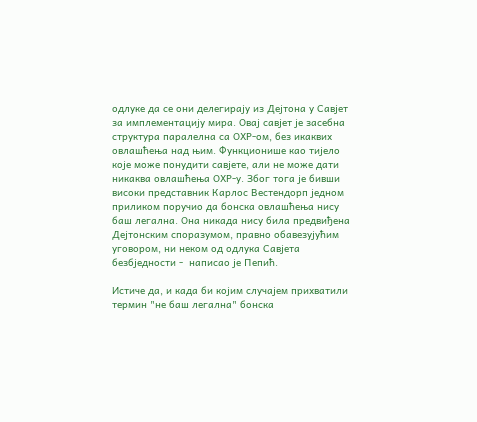одлуке да се они делегирају из Дејтона у Савјет за имплементацију мира. Овај савјет је засебна структура паралелна са ОХР-ом, без икаквих овлашћења над њим. Функционише као тијело које може понудити савјете, али не може дати никаква овлашћења ОХР-у. Због тога је бивши високи представник Карлос Вестендорп једном приликом поручио да бонска овлашћења нису баш легална. Она никада нису била предвиђена Дејтонским споразумом, правно обавезујућим уговором, ни неком од одлука Савјета безбједности -  написао је Пепић.

Истиче да, и када би којим случајем прихватили термин "не баш легална" бонска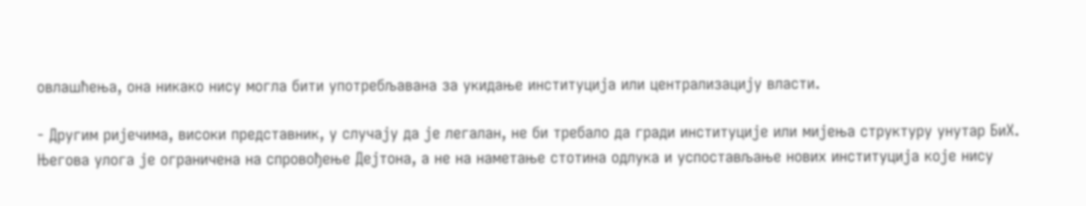овлашћења, она никако нису могла бити употребљавана за укидање институција или централизацију власти.

- Другим ријечима, високи представник, у случају да је легалан, не би требало да гради институције или мијења структуру унутар БиХ. Његова улога је ограничена на спровођење Дејтона, а не на наметање стотина одлука и успостављање нових институција које нису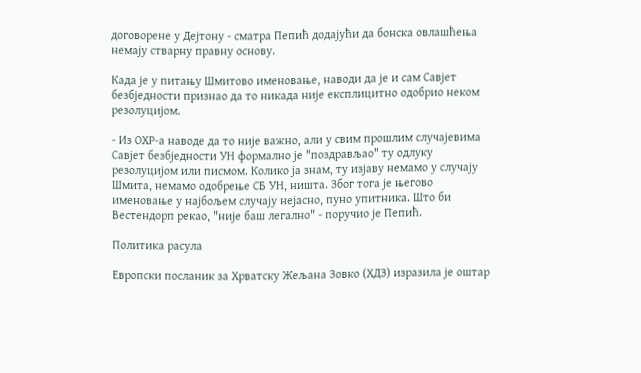договорене у Дејтону - сматра Пепић додајући да бонска овлашћења немају стварну правну основу.

Када је у питању Шмитово именовање, наводи да је и сам Савјет безбједности признао да то никада није експлицитно одобрио неком резолуцијом.

- Из ОХР-а наводе да то није важно, али у свим прошлим случајевима Савјет безбједности УН формално је "поздрављао" ту одлуку резолуцијом или писмом. Колико ја знам, ту изјаву немамо у случају Шмита, немамо одобрење СБ УН, ништа. Због тога је његово именовање у најбољем случају нејасно, пуно упитника. Што би Вестендорп рекао, "није баш легално" - поручио је Пепић.

Политика расула

Европски посланик за Хрватску Жељана Зовко (ХДЗ) изразила је оштар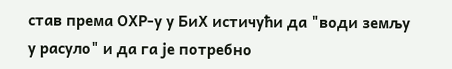став према ОХР-у у БиХ истичући да "води земљу у расуло" и да га је потребно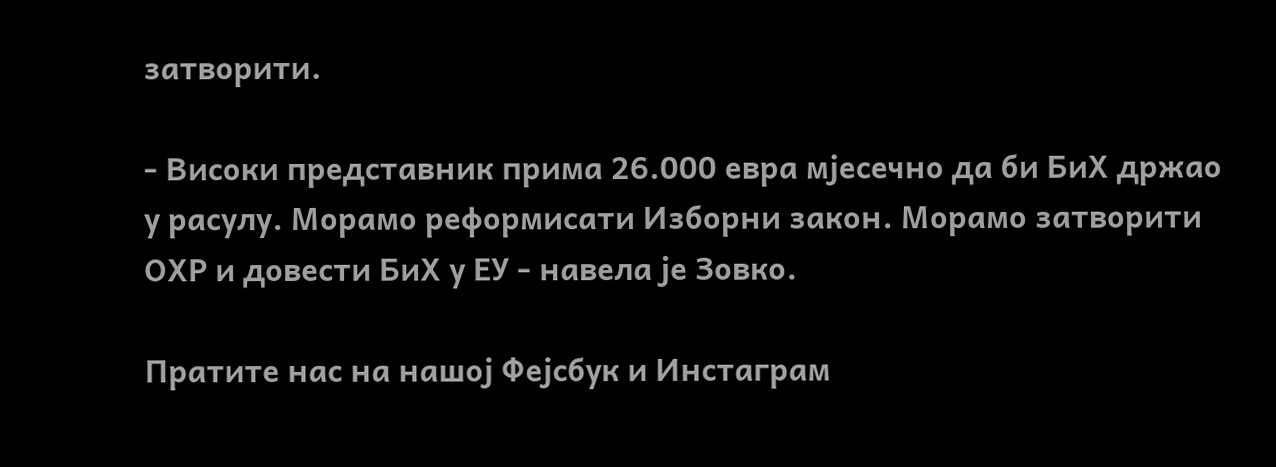затворити.

- Високи представник прима 26.000 евра мјесечно да би БиХ држао у расулу. Морамо реформисати Изборни закон. Морамо затворити ОХР и довести БиХ у ЕУ - навела је Зовко.

Пратите нас на нашој Фејсбук и Инстаграм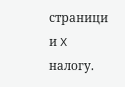страници и X налогу.